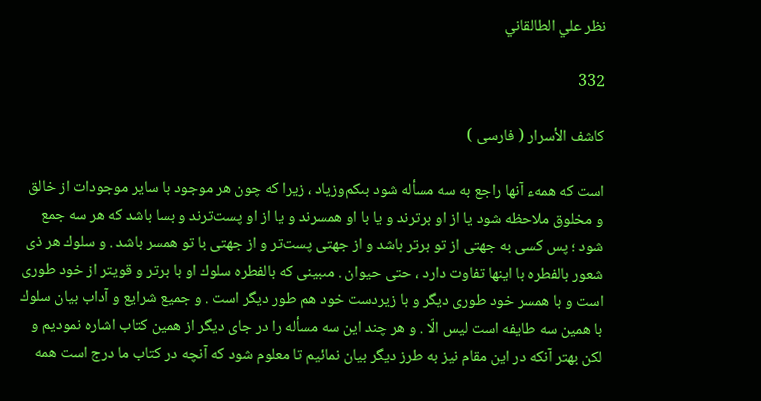نظر علي الطالقاني

332

كاشف الأسرار ( فارسى )

است كه همهء آنها راجع به سه مسأله شود بىكم‌وزياد ، زيرا كه چون هر موجود با ساير موجودات از خالق و مخلوق ملاحظه شود يا از او برترند و يا با او همسرند و يا از او پست‌ترند و بسا باشد كه هر سه جمع شود ؛ پس كسى به جهتى از تو برتر باشد و از جهتى پست‌تر و از جهتى با تو همسر باشد . و سلوك هر ذى شعور بالفطره با اينها تفاوت دارد ، حتى حيوان . مىبينى كه بالفطره سلوك او با برتر و قويتر از خود طورى است و با همسر خود طورى ديگر و با زيردست خود هم طور ديگر است . و جميع شرايع و آداب بيان سلوك با همين سه طايفه است ليس الّا . و هر چند اين سه مسأله را در جاى ديگر از همين كتاب اشاره نموديم و لكن بهتر آنكه در اين مقام نيز به طرز ديگر بيان نمائيم تا معلوم شود كه آنچه در كتاب ما درج است همه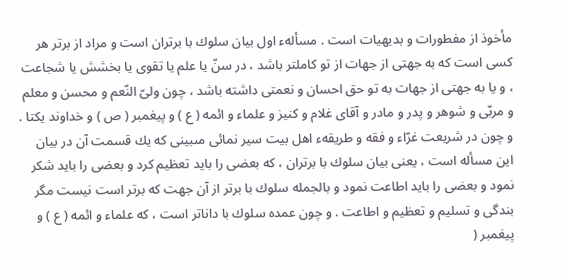مأخوذ از مفطورات و بديهيات است . مسألهء اول بيان سلوك با برتران است و مراد از برتر هر كسى است كه به جهتى از جهات از تو كاملتر باشد ، در سنّ يا علم يا تقوى يا بخشش يا شجاعت ، و يا به جهتى از جهات به تو حق احسان و نعمتى داشته باشد ، چون ولىّ النّعم و محسن و معلم و مربّى و شوهر و پدر و مادر و آقاى غلام و كنيز و علماء و ائمه ( ع ) و پيغمبر ( ص ) و خداوند يكتا . و چون در شريعت غرّاء و فقه و طريقهء اهل بيت سير نمائى مىبينى كه يك قسمت آن در بيان اين مسأله است ، يعنى بيان سلوك با برتران ، كه بعضى را بايد تعظيم كرد و بعضى را بايد شكر نمود و بعضى را بايد اطاعت نمود و بالجمله سلوك با برتر از آن جهت كه برتر است نيست مگر بندگى و تسليم و تعظيم و اطاعت . و چون عمده سلوك با داناتر است ، كه علماء و ائمه ( ع ) و پيغمبر (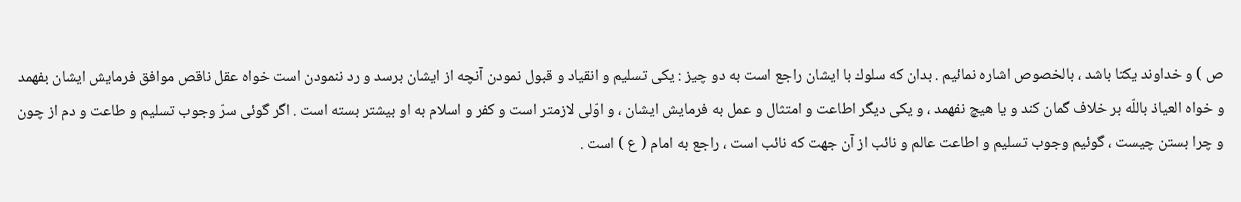ص ) و خداوند يكتا باشد ، بالخصوص اشاره نمائيم . بدان كه سلوك با ايشان راجع است به دو چيز : يكى تسليم و انقياد و قبول نمودن آنچه از ايشان برسد و رد ننمودن است خواه عقل ناقص موافق فرمايش ايشان بفهمد و خواه العياذ باللّه بر خلاف گمان كند و يا هيچ نفهمد ، و يكى ديگر اطاعت و امتثال و عمل به فرمايش ايشان ، و اوّلى لازمتر است و كفر و اسلام به او بيشتر بسته است . اگر گوئى سرّ وجوب تسليم و طاعت و دم از چون و چرا بستن چيست ، گوئيم وجوب تسليم و اطاعت عالم و نائب از آن جهت كه نائب است ، راجع به امام ( ع ) است .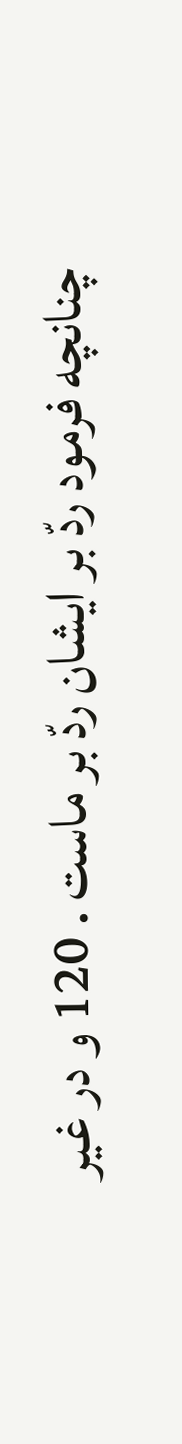چنانچه فرمود ردّ بر ايشان ردّ بر ماست . 120 و در غير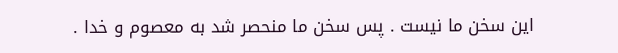اين سخن ما نيست . پس سخن ما منحصر شد به معصوم و خدا .